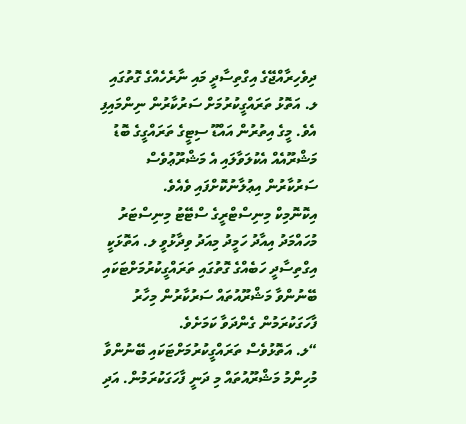ދިވެހިރާއްޖޭގެ އިގްތިސާދީ މައި ނާރެހެއްގެ ގޮތުގައި ލ. އަތޮޅު ތަރައްގީކުރުމަށް ސަރުކާރުން ނިންމައިފި އެވެ. މީގެ އިތުރުން އައްޑޫ ސިޓީގެ ތަރައްގީގެ ބޮޑު މަޝްރޫއެއް އެކުލަވާލައި އެ މަޝްރޫޢުވެސް ސަރުކާރުން އިޢުލާނުކޮށްފައި ވެއެވެ.
އިކޮނޮމިކް މިނިސްޓްރީގެ ސްޓޭޓު މިނިސްޓަރު މުހައްމަދު އިއާދު ހަމީދު މިއަދު ވިދާޅުވީ ލ. އަތޮޅަކީ އިގްތިސާދީ ހަބެއްގެ ގޮތުގައި ތަރައްގީކުރުމަށްޓަކައި ބޭނުންވާ މަޝްރޫއުތައް ސަރުކާރުން މިހާރު ފާހަގަކުރަމުން ގެންދަވާ ކަމަށެވެ.
“ލ. އަތޮޅުވެސް ތަރައްގީކުރުމަށްޓަކައި ބޭނުންވާ މުހިންމު މަޝްރޫއުތައް މި ދަނީ ފާހަގަކުރަމުން. އަދި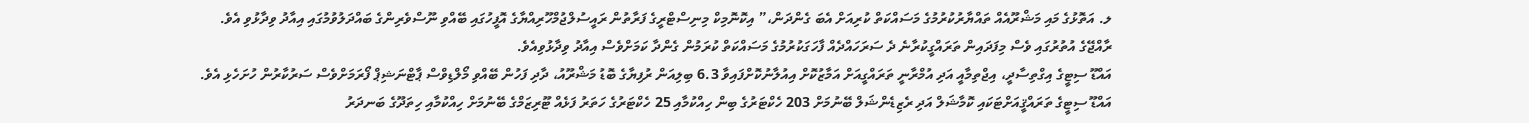ލ. އަތޮޅުގެ މައި މަޝްރޫއެއް ތައްޔާރުކުރުމުގެ މަސައްކަތް ކުރިއަށް އެބަ ގެންދަން،” އިކޮނޮމިކް މިނިސްޓްރީގެ ފަރާތުން ރައީސުލްޖުމްހޫރިއްޔާގެ އޮފީހުގައި ބޭއްވި ނޫސްވެރިންގެ ބައްދަލުވުމުގައި އިއާދު ވިދާޅުވި އެވެ.
ރާއްޖޭގެ އުތުރުގައި ވެސް މިފަދައިން ތަރައްގީކުރާނެ ދެ ސަރަހައްދެއް ފާހަގަކުރުމުގެ މަސައްކަތް ކުރަމުން ގެންދާ ކަމަށްވެސް އިއާދު ވިދާޅުވިއެވެ.
އައްޑޫ ސިޓީގެ އިގްތިސާދީ، އިޖްތިމާއީ އަދި އުމްރާނީ ތަރައްގީއަށް އަމާޒުކޮށް އިއުލާނުކޮށްފައިވާ 6.3 ބިލިއަން ރުފިޔާގެ ބޮޑު މަޝްރޫއު، ދާދި ފަހުން ބޭއްވި މޯލްޑިވްސް ޕާޓްނަޝިޕް ފޯރަމަށްވެސް ސަރުކާރުން ހުށަހެޅި އެވެ.
އައްޑޫ ސިޓީގެ ތަރައްޤީއަށްޓަކައި ކޮމާޝަލް އަދި ރެޒިޑެންޝަލް ބޭނުމަށް 203 ހެކްޓަރުގެ ބިން ހިއްކުމާއި 25 ހެކްޓަރުގެ ހަތަރު ފަޅެއް ޓޫރިޒަމްގެ ބޭނުމަށް ހިއްކުމާއި ހިތަދޫގެ ބަނދަރު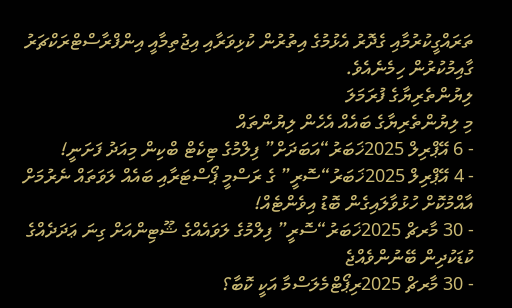ތަރައްގީކުރުމާއި ގެދޮރު އެޅުމުގެ އިތުރުން ކުޅިވަރާއި އިޖުތިމާއީ އިންފްރާސްޓްރަކްޗަރު ގާއިމުކުރުން ހިމެނެއެވެ.
ލިޔުންތެރިޔާގެ ފުރަމަލަ
މި ލިޔުންތެރިޔާގެ ބައެއް އެހެން ލިޔުންތައް
- 6 އޭޕްރިލް 2025ޚަބަރު“އަބަދަށް” ފިލްމުގެ ޓިކެޓް ބްކިން މިއަދު ފަށަނީ!
- 4 އޭޕްރިލް 2025ޚަބަރު“ސޮރީ” ގެ ރަސްމީ ޕޯސްޓަރާއި ބައެއް ލަވަތައް ނެރުމަށް އާއްމުކޮށް ހުޅުވާލައިގެން ބޮޑު އިވެންޓެއް!
- 30 މާރޗް 2025ޚަބަރު“ސޮރީ” ފިލްމުގެ ލަވައެއްގެ ޝޫޓިންއަށް ގިނަ ޢަދަދެއްގެ ކުޑަކުދިން ބޭނުންވެއްޖެ
- 30 މާރޗް 2025ރިޕޯޓްމެލަސްމާ އަކީ ކޮބާ؟